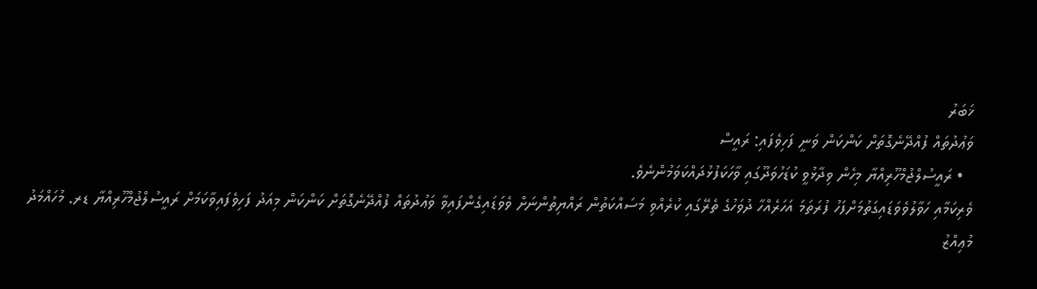ޚަބަރު
ވަޢުދުތައް ފުއްދޭނެގޮތަށް ކަންކަން ވަނީ ފަހިވެފައި: ރައީސް
  • ރައީސުލްޖުމްހޫރިއްޔާ މިހެން ވިދާޅުވީ ކުޑަހުވަދޫގައި ވާހަކަފުޅުދައްކަވަމުންނެވެ.
ވެރިކަމާއި ހަވާލުވެވަޑައިގަތުމަށްފަހު ފުރަތަމަ އަހަރެއްހާ ދުވަހުގެ ތެރޭގައި ކުރެއްވި މަސައްކަތުން ރައްޔިތުންނަށް ވެވަޑައިގެންފައިވާ ވަޢުދުތައް ފުއްދޭނެގޮތަށް ކަންކަން މިއަދު ފަހިވެފައިވާކަމަށް ރައީސުލްޖުމްހޫރިއްޔާ ޑރ. މުހައްމަދު މުޢިއްޒު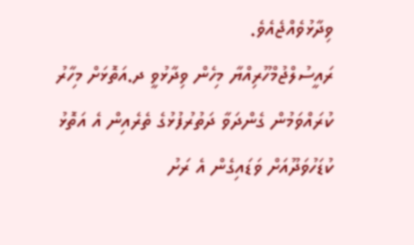ވިދާޅުވެއްޖެއެވެ.
ރައީސުލްޖުމްހޫރިއްޔާ މިހެން ވިދާޅުވީ ދ.އަތޮޅަށް މިހާރު ކުރައްވަމުން ގެންދަވާ ދަތުރުފުޅުގެ ތެރެއިން އެ އަތޮޅު ކުޑަހުވަދޫއަށް ވަޑައިގެން އެ ރަށު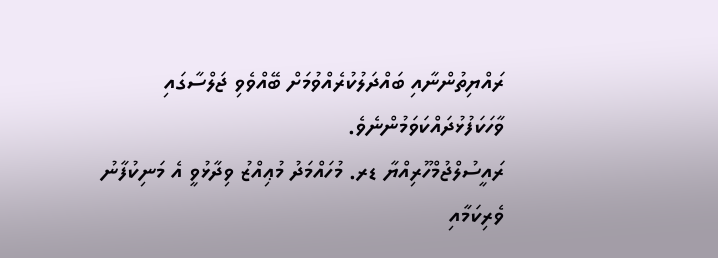ރައްޔިތުންނާއި ބައްދަލުކުރެއްވުމަށް ބޭއްވެވި ޖަލްސާގައި ވާހަކަފުޅުދައްކަވަމުންނެވެ.
ރައީސުލްޖުމްހޫރިއްޔާ ޑރ. މުހައްމަދު މުޢިއްޒު ވިދާޅުވީ އެ މަނިކުފާނު ވެރިކަމާއި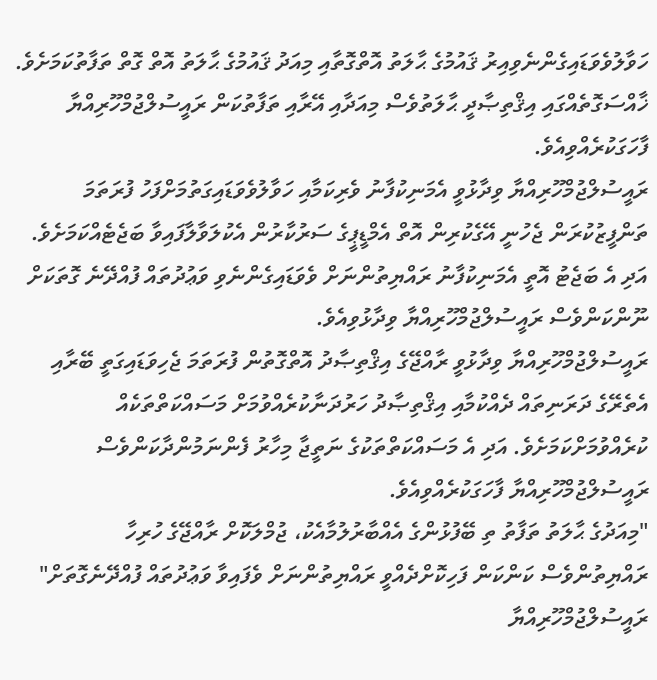ހަވާލުވެވަޑައިގެންނެވިއިރު ޤައުމުގެ ޙާލަތު އޮތްގޮތާއި މިއަދު ޤައުމުގެ ޙާލަތު އޮތް ގޮތް ތަފާތުކަމަށެވެ. ޚާއްސަގޮތެއްގައި އިޤްތިޞާދީ ޙާލަތުވެސް މިއަދާއި އޭރާއި ތަފާތުކަން ރައީސުލްޖުމްހޫރިއްޔާ ފާހަގަކުރެއްވިއެވެ.
ރައީސުލްޖުމްހޫރިއްޔާ ވިދާޅުވީ އެމަނިކުފާނު ވެރިކަމާއި ހަވާލުވެވަޑައިގަތުމަށްފަހު ފުރަތަމަ ތަންފީޒުކުރަން ޖެހުނީ އޭގެކުރިން އޮތް އެމްޑީޕީގެ ސަރުކާރުން އެކުލަވާލާފައިވާ ބަޖެޓެއްކަމަށެވެ. އަދި އެ ބަޖެޓު އޮތީ އެމަނިކުފާނު ރައްޔިތުންނަށް ވެވަޑައިގެންނެވި ވަޢުދުތައް ފުއްދޭނެ ގޮތަކަށް ނޫންކަންވެސް ރައީސުލްޖުމްހޫރިއްޔާ ވިދާޅުވިއެވެ.
ރައީސުލްޖުމްހޫރިއްޔާ ވިދާޅުވީ ރާއްޖޭގެ އިޤްތިޞާދު އޮތްގޮތުން ފުރަތަމަ ޖެހިވަޑައިގަތީ ބޭރާއި އެތެރޭގެ ދަރަނިތައް ދެއްކުމާއި އިޤްތިޞާދު ހަރުދަނާކުރެއްވުމަށް މަސައްކަތްތަކެއް ކުރެއްވުމަށްކަމަށެވެ. އަދި އެ މަސައްކަތްތަކުގެ ނަތީޖާ މިހާރު ފެންނަމުންދާކަންވެސް ރައީސުލްޖުމްހޫރިއްޔާ ފާހަގަކުރެއްވިއެވެ.
"މިއަދުގެ ޙާލަތު ތަފާތު ތި ބޭފުޅުންގެ އެއްބާރުލުމާއެކު، ޖުމްލަކޮށް ރާއްޖޭގެ ހުރިހާ ރައްޔިތުންވެސް ކަންކަން ފަހިކޮށްދެއްވީ ރައްޔިތުންނަށް ވެފައިވާ ވަޢުދުތައް ފުއްދޭނެގޮތަށް" ރައީސުލްޖުމްހޫރިއްޔާ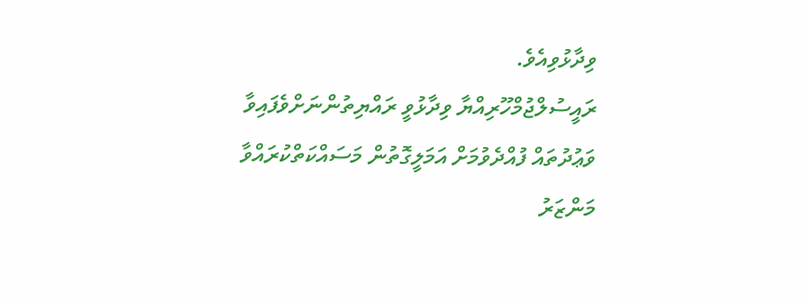ވިދާޅުވިއެވެ.
ރައީސުލްޖުމްހޫރިއްޔާ ވިދާޅުވީ ރައްޔިތުންނަށްވެފައިވާ ވަޢުދުތައް ފުއްދެވުމަށް އަމަލީގޮތުން މަސައްކަތްކުރައްވާ މަންޒަރު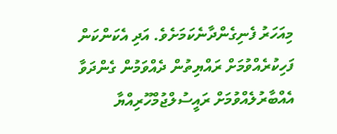މިއަހަރު ފެނިގެންދާނެކަމަށެވެ. އަދި އެކަންކަން ފަހިކުރެއްވުމަށް ރައްޔިތުން ދެއްވަމުން ގެންދަވާ އެއްބާރުލެއްވުމަށް ރައީސުލްޖުމްހޫރިއްޔާ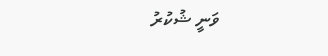ވަނީ ޝުކުރު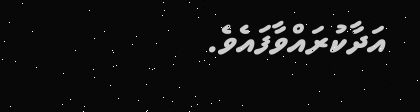އަދާކުރައްވާފައެވެ.